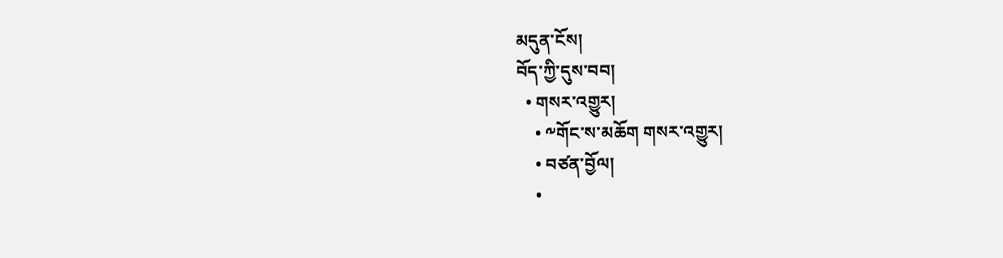མདུན་ངོས།
བོད་ཀྱི་དུས་བབ།
  • གསར་འགྱུར།
    • ༸གོང་ས་མཆོག གསར་འགྱུར།
    • བཙན་བྱོལ།
    •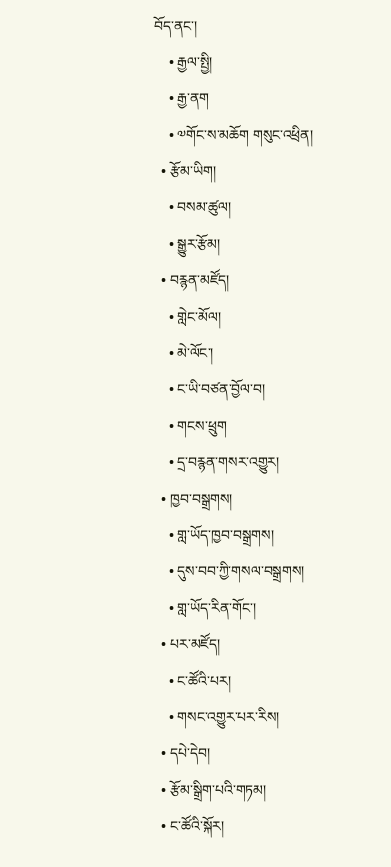བོད་ནང་།
    • རྒྱལ་སྤྱི།
    • རྒྱ་ནག
    • ༧གོང་ས་མཆོག གསུང་འཕྲིན།
  • རྩོམ་ཡིག།
    • བསམ་ཚུལ།
    • སྒྱུར་རྩོམ།
  • བརྙན་མཛོད།
    • གླེང་མོལ།
    • མེ་ལོང་།
    • ང་ཡི་བཙན་བྱོལ་བ།
    • གངས་ཕྲུག
    • དྲ་བརྙན་གསར་འགྱུར།
  • ཁྱབ་བསྒྲགས།
    • གླ་ཡོད་ཁྱབ་བསྒྲགས།
    • དུས་བབ་ཀྱི་གསལ་བསྒྲགས།
    • གླ་ཡོད་རིན་གོང་།
  • པར་མཛོད།
    • ང་ཚོའི་པར།
    • གསང་འགྱུར་པར་རིས།
  • དཔེ་དེབ།
  • རྩོམ་སྒྲིག་པའི་གཏམ།
  • ང་ཚོའི་སྐོར།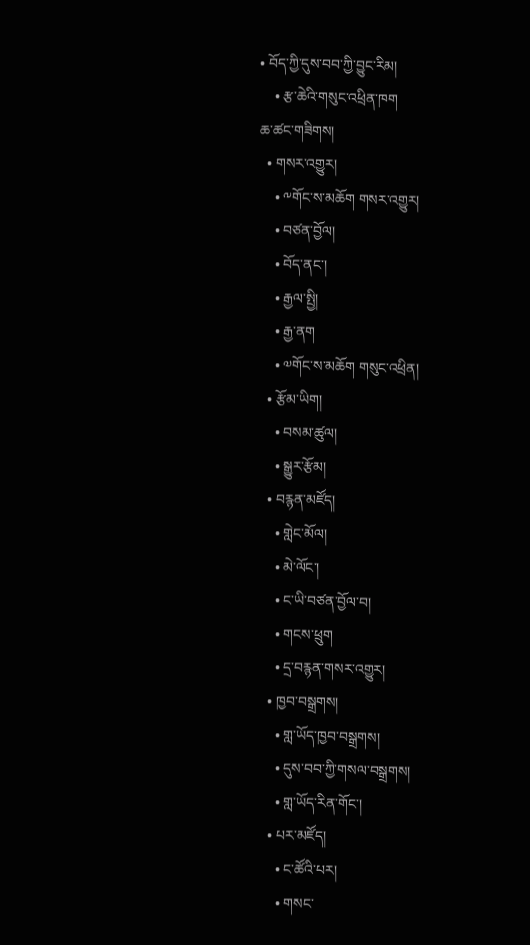• བོད་ཀྱི་དུས་བབ་ཀྱི་བྱུང་རིམ།
    • རྩ་ཆེའི་གསུང་འཕྲིན་ཁག
ཆ་ཚང་གཟིགས།
  • གསར་འགྱུར།
    • ༸གོང་ས་མཆོག གསར་འགྱུར།
    • བཙན་བྱོལ།
    • བོད་ནང་།
    • རྒྱལ་སྤྱི།
    • རྒྱ་ནག
    • ༧གོང་ས་མཆོག གསུང་འཕྲིན།
  • རྩོམ་ཡིག།
    • བསམ་ཚུལ།
    • སྒྱུར་རྩོམ།
  • བརྙན་མཛོད།
    • གླེང་མོལ།
    • མེ་ལོང་།
    • ང་ཡི་བཙན་བྱོལ་བ།
    • གངས་ཕྲུག
    • དྲ་བརྙན་གསར་འགྱུར།
  • ཁྱབ་བསྒྲགས།
    • གླ་ཡོད་ཁྱབ་བསྒྲགས།
    • དུས་བབ་ཀྱི་གསལ་བསྒྲགས།
    • གླ་ཡོད་རིན་གོང་།
  • པར་མཛོད།
    • ང་ཚོའི་པར།
    • གསང་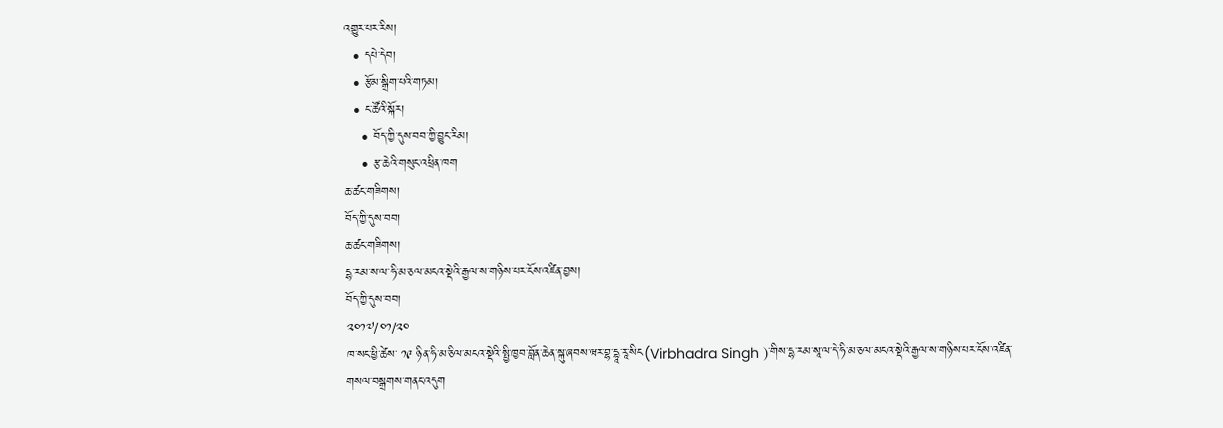འགྱུར་པར་རིས།
  • དཔེ་དེབ།
  • རྩོམ་སྒྲིག་པའི་གཏམ།
  • ང་ཚོའི་སྐོར།
    • བོད་ཀྱི་དུས་བབ་ཀྱི་བྱུང་རིམ།
    • རྩ་ཆེའི་གསུང་འཕྲིན་ཁག
ཆ་ཚང་གཟིགས།
བོད་ཀྱི་དུས་བབ།
ཆ་ཚང་གཟིགས།
དྷ་རམ་ས་ལ་ཧི་མ་ཅལ་མངའ་སྡེའི་རྒྱལ་ས་གཉིས་པར་ངོས་འཛིན་བྱས།
བོད་ཀྱི་དུས་བབ།
༢༠༡༧/༠༡/༢༠
ཁ་སང་ཕྱི་ཚེས་ ༡༩ ཉིན་ཧི་མ་ཅིལ་མངའ་སྡེའི་སྤྱི་ཁྱབ་བློན་ཆེན་སྐུ་ཞབས་ཝར་བྷ་དྷཱ་རཱ་སིང(Virbhadra Singh )་གིས་དྷ་རམ་སཱ་ལ་དེ་ཧི་མ་ཅལ་མངའ་སྡེའི་རྒྱལ་ས་གཉིས་པར་ངོས་འཛིན་གསལ་བསྒྲགས་གནང་འདུག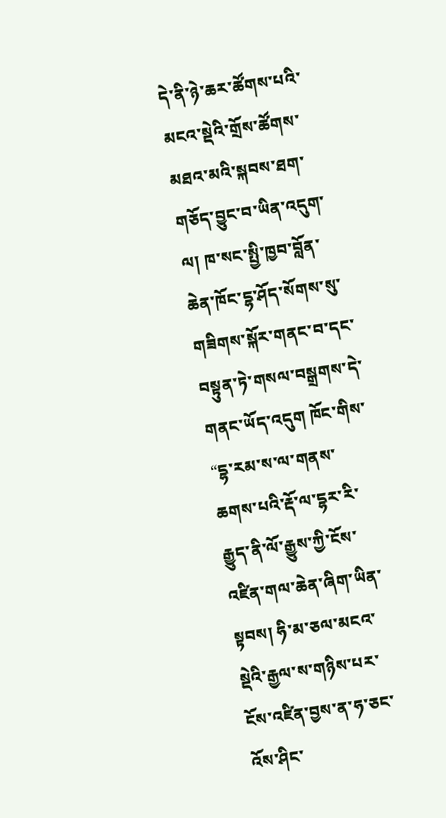དེ་ནི་ཉེ་ཆར་ཚོགས་པའི་མངའ་སྡེའི་གྲོས་ཚོགས་མཐའ་མའི་སྐབས་ཐག་གཅོད་བྱུང་བ་ཡིན་འདུག་ལ། ཁ་སང་སྤྱི་ཁྱབ་བློན་ཆེན་ཁོང་དྷ་ཤོད་སོགས་སུ་གཟིགས་སྐོར་གནང་བ་དང་བསྟུན་ཏེ་གསལ་བསྒྲགས་དེ་གནང་ཡོད་འདུག ཁོང་གིས་ “དྷ་རམ་ས་ལ་གནས་ཆགས་པའི་རྡོ་ལ་དྷར་རི་རྒྱུད་ནི་ལོ་རྒྱུས་ཀྱི་ངོས་འཛིན་གལ་ཆེན་ཞིག་ཡིན་སྟབས། ཧི་མ་ཅལ་མངའ་སྡེའི་རྒྱལ་ས་གཉིས་པར་ངོས་འཛིན་བྱས་ན་ཧ་ཅང་འོས་ཤིང་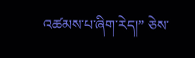འཚམས་པ་ཞིག་རེད།” ཅེས་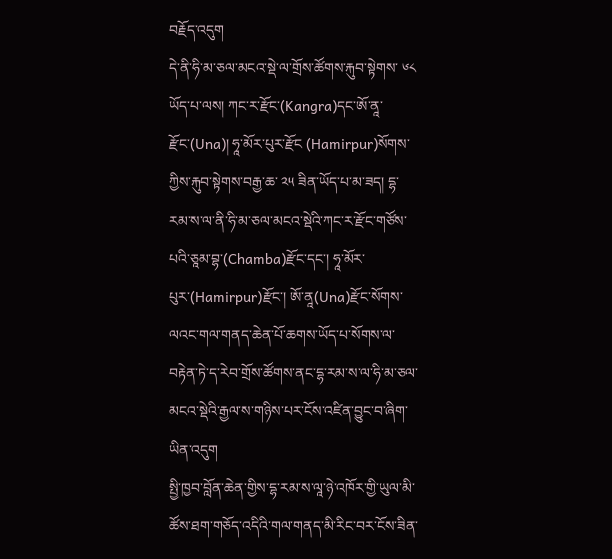བརྗོད་འདུག
དེ་ནི་ཧི་མ་ཅལ་མངའ་སྡེ་ལ་གྲོས་ཚོགས་རྐུབ་སྟེགས་ ༦༨ ཡོད་པ་ལས། ཀང་ར་རྫོང་(Kangra)དང་ཨོ་ནཱ་རྫོང་(Una)། ཧཱ་མོར་པུར་རྫོང (Hamirpur)སོགས་ཀྱིས་རྐུབ་སྟེགས་བརྒྱ་ཆ་ ༢༥ ཟིན་ཡོད་པ་མ་ཟད། དྷ་རམ་ས་ལ་ནི་ཧི་མ་ཅལ་མངའ་སྡེའི་ཀང་ར་རྫོང་གཙོས་པའི་ཅཱམ་བྷ་(Chamba)རྫོང་དང་། ཧཱ་མོར་པུར་(Hamirpur)རྫོང་། ཨོ་ནཱ(Una)རྫོང་སོགས་ལའང་གལ་གནད་ཆེན་པོ་ཆགས་ཡོད་པ་སོགས་ལ་བརྟེན་ཏེ་ད་རེབ་གྲོས་ཚོགས་ནང་དྷ་རམ་ས་ལ་ཧི་མ་ཅལ་མངའ་སྡེའི་རྒྱལ་ས་གཉིས་པར་ངོས་འཛིན་བྱུང་བ་ཞིག་ཡིན་འདུག
སྤྱི་ཁྱབ་བློན་ཆེན་གྱིས་དྷ་རམ་ས་ལཱ་ཉེ་འཁོར་གྱི་ཡུལ་མི་ཚོས་ཐག་གཅོད་འདིའི་གལ་གནད་མི་རིང་བར་ངོས་ཟིན་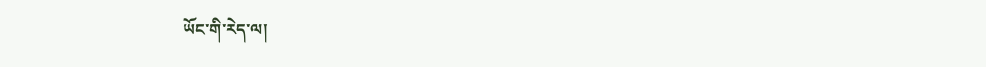ཡོང་གི་རེད་ལ།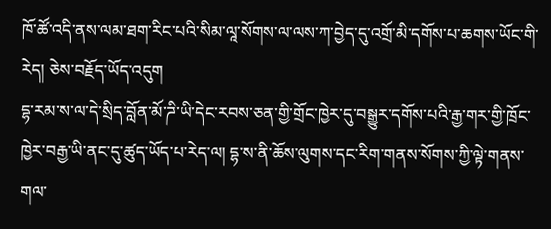ཁོ་ཚོ་འདི་ནས་ལམ་ཐག་རིང་པའི་སིམ་ལཱ་སོགས་ལ་ལས་ཀ་བྱེད་དུ་འགྲོ་མི་དགོས་པ་ཆགས་ཡོང་གི་རེད། ཅེས་བརྗོད་ཡོད་འདུག
དྷ་རམ་ས་ལ་དེ་སྲིད་བློན་མོ་ཌི་ཡི་དེང་རབས་ཅན་གྱི་གྲོང་ཁྱེར་དུ་བསྒྱུར་དགོས་པའི་རྒྱ་གར་གྱི་ཁྲོང་ཁྱེར་བརྒྱ་ཡི་ནང་དུ་ཚུད་ཡོད་པ་རེད་ལ། དྷ་ས་ནི་ཆོས་ལུགས་དང་རིག་གནས་སོགས་ཀྱི་ལྟེ་གནས་གལ་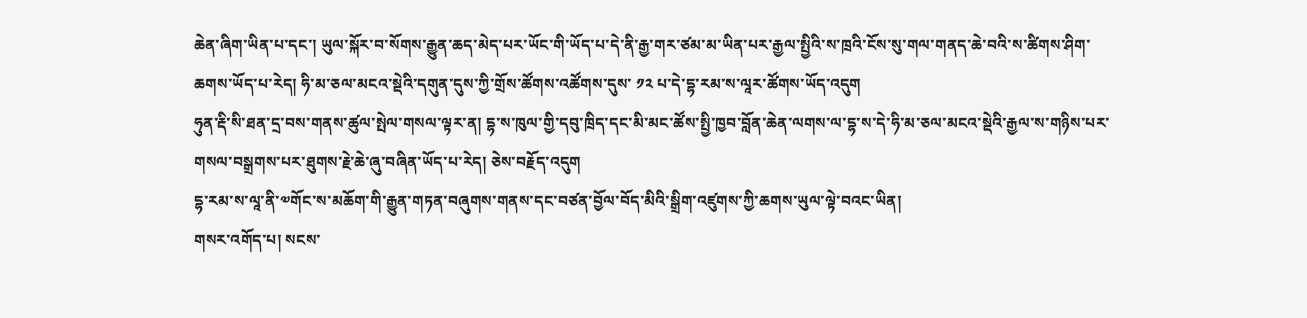ཆེན་ཞིག་ཡིན་པ་དང་། ཡུལ་སྐོར་བ་སོགས་རྒྱུན་ཆད་མེད་པར་ཡོང་གི་ཡོད་པ་དེ་ནི་རྒྱ་གར་ཙམ་མ་ཡིན་པར་རྒྱལ་སྤྱིའི་ས་ཁྲའི་ངོས་སུ་གལ་གནད་ཆེ་བའི་ས་ཚིགས་ཤིག་ཆགས་ཡོད་པ་རེད། ཧི་མ་ཅལ་མངའ་སྡེའི་དགུན་དུས་ཀྱི་གྲོས་ཚོགས་འཚོགས་དུས་ ༡༢ པ་དེ་དྷ་རམ་ས་ལཱར་ཚོགས་ཡོད་འདུག
ཧུན་རྡི་སི་ཐན་དྲ་བས་གནས་ཚུལ་སྤེལ་གསལ་ལྟར་ན། དྷ་ས་ཁུལ་གྱི་དབུ་ཁྲིད་དང་མི་མང་ཚོས་སྤྱི་ཁྱབ་བློན་ཆེན་ལགས་ལ་དྷ་ས་དེ་ཧི་མ་ཅལ་མངའ་སྡེའི་རྒྱལ་ས་གཉིས་པར་གསལ་བསྒྲགས་པར་ཐུགས་རྗེ་ཆེ་ཞུ་བཞིན་ཡོད་པ་རེད། ཅེས་བརྗོད་འདུག
དྷ་རམ་ས་ལཱ་ནི་༧གོང་ས་མཆོག་གི་རྒྱུན་གཏན་བཞུགས་གནས་དང་བཙན་བྱོལ་བོད་མིའི་སྒྲིག་འཛུགས་ཀྱི་ཆགས་ཡུལ་ལྟེ་བའང་ཡིན།
གསར་འགོད་པ། སངས་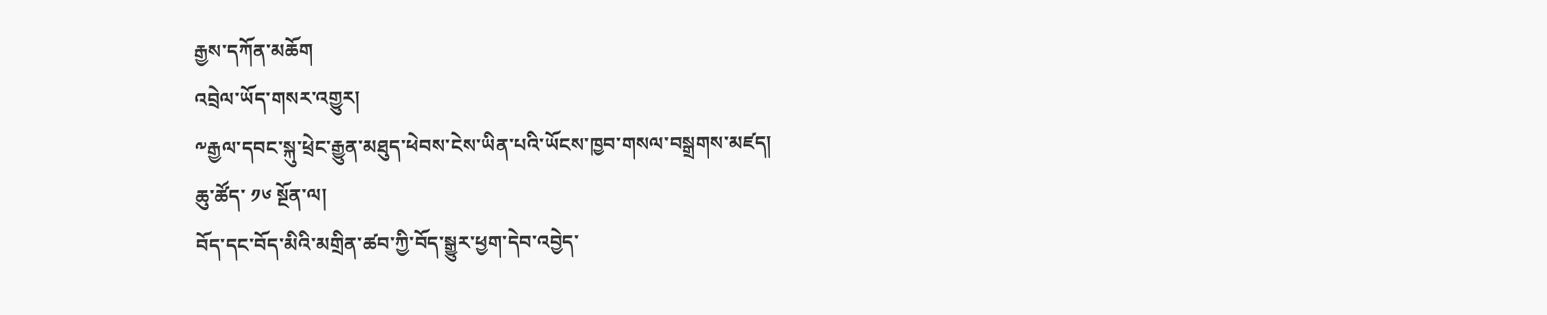རྒྱས་དཀོན་མཆོག
འབྲེལ་ཡོད་གསར་འགྱུར།
༸རྒྱལ་དབང་སྐུ་ཕྲེང་རྒྱུན་མཐུད་ཕེབས་ངེས་ཡིན་པའི་ཡོངས་ཁྱབ་གསལ་བསྒྲགས་མཛད།
ཆུ་ཚོད་ ༡༦ སྔོན་ལ།
བོད་དང་བོད་མིའི་མགྲིན་ཚབ་ཀྱི་བོད་སྒྱུར་ཕྱག་དེབ་འབྱེད་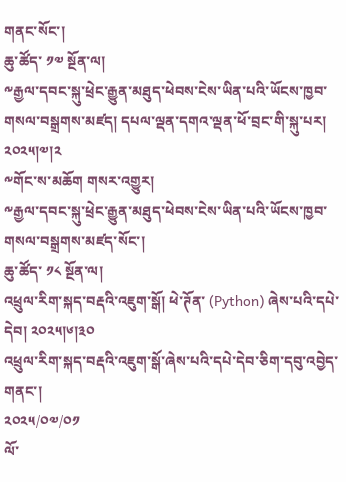གནང་སོང་།
ཆུ་ཚོད་ ༡༧ སྔོན་ལ།
༸རྒྱལ་དབང་སྐུ་ཕྲེང་རྒྱུན་མཐུད་ཕེབས་ངེས་ཡིན་པའི་ཡོངས་ཁྱབ་གསལ་བསྒྲགས་མཛད། དཔལ་ལྡན་དགའ་ལྡན་ཕོ་བྲང་གི་སྐུ་པར། ༢༠༢༥།༧།༢
༸གོང་ས་མཆོག གསར་འགྱུར།
༸རྒྱལ་དབང་སྐུ་ཕྲེང་རྒྱུན་མཐུད་ཕེབས་ངེས་ཡིན་པའི་ཡོངས་ཁྱབ་གསལ་བསྒྲགས་མཛད་སོང་།
ཆུ་ཚོད་ ༡༨ སྔོན་ལ།
འཕྲུལ་རིག་སྐད་བརྡའི་འཇུག་སྒོ། ཕེ་ཊོན་ (Python) ཞེས་པའི་དཔེ་དེབ། ༢༠༢༥།༦།༣༠
འཕྲུལ་རིག་སྐད་བརྡའི་འཇུག་སྒོ་ཞེས་པའི་དཔེ་དེབ་ཅིག་དབུ་འབྱེད་གནང་།
༢༠༢༥/༠༧/༠༡
ལོ་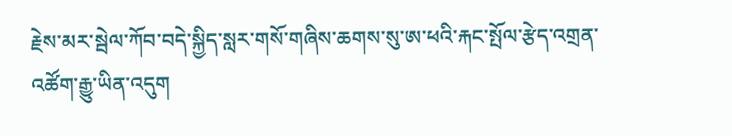རྗེས་མར་སྦེལ་ཀོབ་བདེ་སྐྱིད་སླར་གསོ་གཞིས་ཆགས་སུ་ཨ་ཕའི་རྐང་སྤོལ་རྩེད་འགྲན་འཚོག་རྒྱུ་ཡིན་འདུག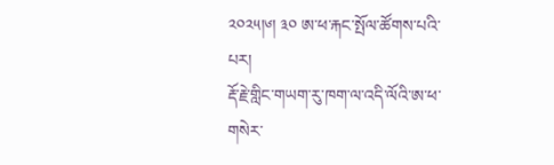༢༠༢༥།༦། ༣༠ ཨ་ཕ་རྐང་སྤོལ་ཚོགས་པའི་པར།
རྡོ་རྗེ་གླིང་གཡག་རུ་ཁག་ལ་འདི་ལོའི་ཨ་ཕ་གསེར་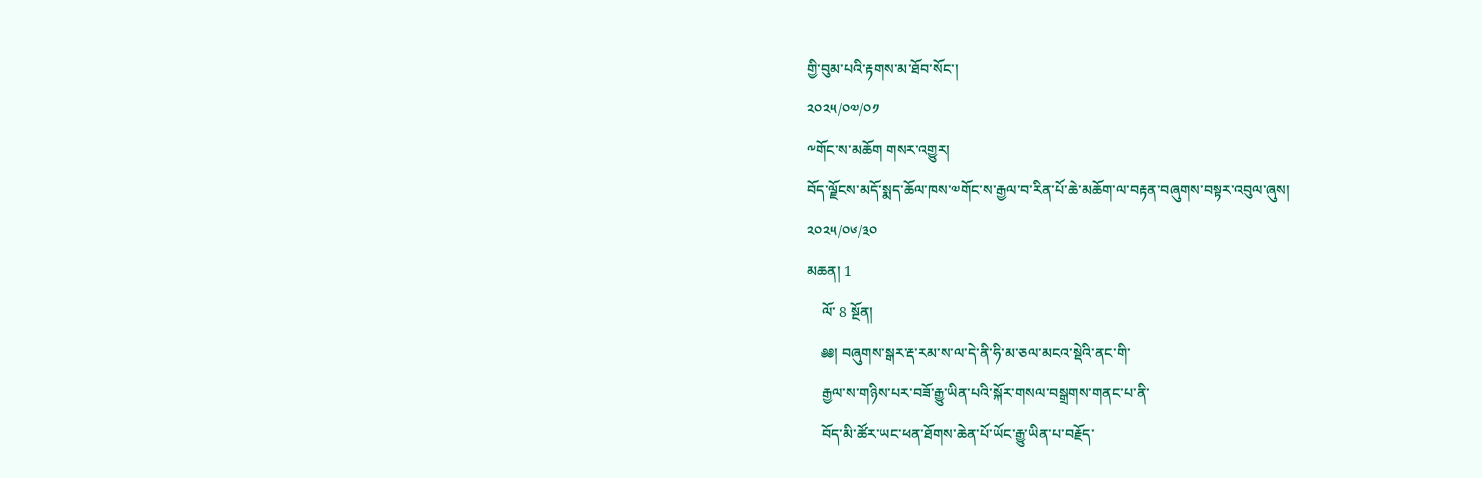གྱི་བུམ་པའི་རྟགས་མ་ཐོབ་སོང་།
༢༠༢༥/༠༧/༠༡
༸གོང་ས་མཆོག གསར་འགྱུར།
བོད་ལྗོངས་མདོ་སྨད་ཆོལ་ཁས་༧གོང་ས་རྒྱལ་བ་རིན་པོ་ཆེ་མཆོག་ལ་བརྟན་བཞུགས་བསྟར་འབུལ་ཞུས།
༢༠༢༥/༠༦/༣༠
མཆན། 1
    ལོ་ 8 སྔོན།
    ༅༅། བཞུགས་སྒར་རྡ་རམ་ས་ལ་དེ་ནི་ཧི་མ་ཅལ་མངའ་སྡེའི་ནང་གི་
    རྒྱལ་ས་གཉིས་པར་བཟོ་རྒྱུ་ཡིན་པའི་སྐོར་གསལ་བསྒྲགས་གནང་པ་ནི་
    བོད་མི་ཚོར་ཡང་ཕན་ཐོགས་ཆེན་པོ་ཡོང་རྒྱུ་ཡིན་པ་བརྗོད་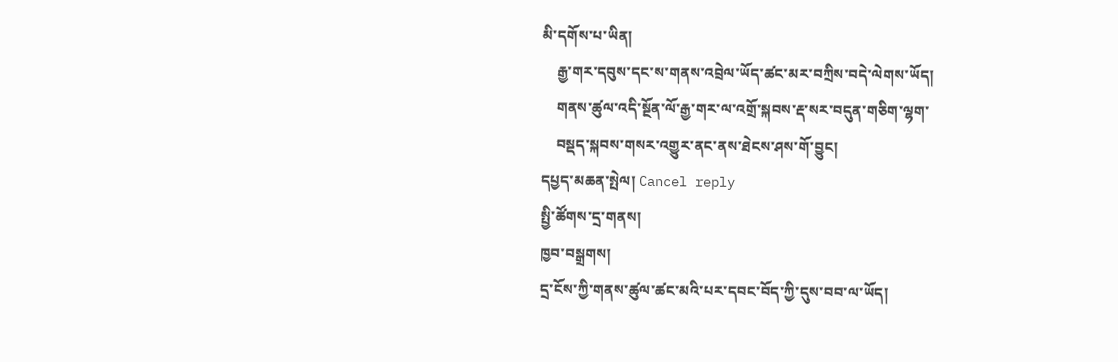མི་དགོས་པ་ཡིན།
    རྒྱ་གར་དབུས་དང་ས་གནས་འབྲེལ་ཡོད་ཚང་མར་བཀྲིས་བདེ་ལེགས་ཡོད།
    གནས་ཚུལ་འདི་སྔོན་ལོ་རྒྱ་གར་ལ་འགྲོ་སྐབས་རྡ་སར་བདུན་གཅིག་ལྷག་
    བསྡད་སྐབས་གསར་འགྱུར་ནང་ནས་ཐེངས་ཤས་གོ་བྱུང།
དཔྱད་མཆན་སྤེལ། Cancel reply
སྤྱི་ཚོགས་དྲ་གནས།
ཁྱབ་བསྒྲགས།
དྲ་ངོས་ཀྱི་གནས་ཚུལ་ཚང་མའི་པར་དབང་བོད་ཀྱི་དུས་བབ་ལ་ཡོད།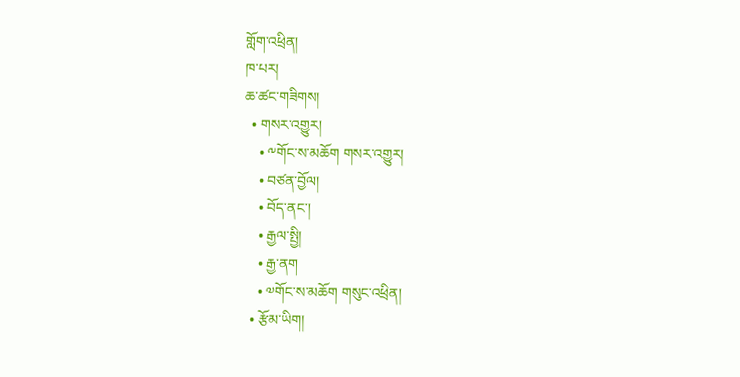གློག་འཕྲིན།
ཁ་པར།
ཆ་ཚང་གཟིགས།
  • གསར་འགྱུར།
    • ༸གོང་ས་མཆོག གསར་འགྱུར།
    • བཙན་བྱོལ།
    • བོད་ནང་།
    • རྒྱལ་སྤྱི།
    • རྒྱ་ནག
    • ༧གོང་ས་མཆོག གསུང་འཕྲིན།
  • རྩོམ་ཡིག།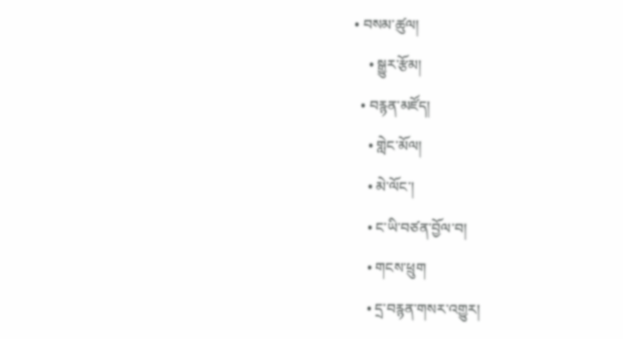• བསམ་ཚུལ།
    • སྒྱུར་རྩོམ།
  • བརྙན་མཛོད།
    • གླེང་མོལ།
    • མེ་ལོང་།
    • ང་ཡི་བཙན་བྱོལ་བ།
    • གངས་ཕྲུག
    • དྲ་བརྙན་གསར་འགྱུར།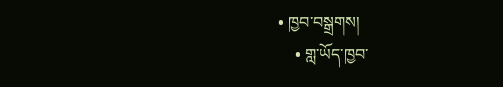• ཁྱབ་བསྒྲགས།
    • གླ་ཡོད་ཁྱབ་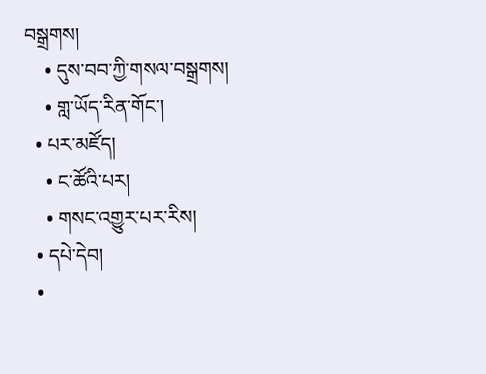བསྒྲགས།
    • དུས་བབ་ཀྱི་གསལ་བསྒྲགས།
    • གླ་ཡོད་རིན་གོང་།
  • པར་མཛོད།
    • ང་ཚོའི་པར།
    • གསང་འགྱུར་པར་རིས།
  • དཔེ་དེབ།
  •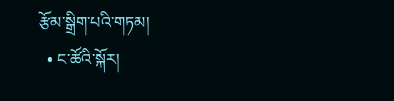རྩོམ་སྒྲིག་པའི་གཏམ།
  • ང་ཚོའི་སྐོར།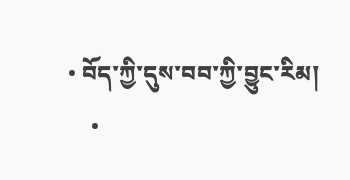• བོད་ཀྱི་དུས་བབ་ཀྱི་བྱུང་རིམ།
    •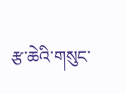རྩ་ཆེའི་གསུང་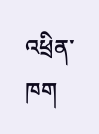འཕྲིན་ཁག